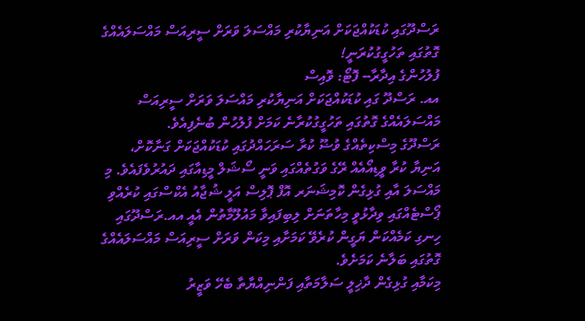ރަސްދޫގައި ކުޑަކުއްޖަކަށް އަނިޔާކުރި މައްސަލަ ވަރަށް ސީރިއަސް މައްސަލައެއްގެ ގޮތުގައި ތަހުގީގުކުރަނީ!
ފުލުހުންގެ އިދާރާ-- ފޮޓޯ: ވޮއިސް
އއ. ރަސްދޫ ގައި ކުޑަކުއްޖަކަށް އަނިޔާކުރި މައްސަލަ ވަރަށް ސީރިއަސް މައްސަލައެއްގެ ގޮތުގައި ތަހުގީގުކުރާނެ ކަމަށް ފުލުހުން ބުނެފިއެވެ.
ރަސްދޫގެ މިސްކިތެއްގެ ވުޟޫ ކުރާ ސަރަހައްދުގައި ކުޑަކުއްޖަކަށް ގަނާކޮށް، އަނިޔާ ކުރާ ވީޑިއޯއެއް ރޭގެ ވަގުތެއްގައި ވަނީ ސޯޝަލް މީޑިއާގައި ދައުރުވެފައެވެ. މި މައްސަލަ އާއި ގުޅިގެން ކޮމިޝަނަރ އޮފް ޕޮލިސް އަލީ ޝުޖާއު އެކްސްގައި ކުރެއްވި ޕޯސްޓެއްގައި ވިދާޅުވީ މިހާތަނަށް ލިބިފައިވާ މައުލޫމާތުން އެއީ އއ.ރަސްދޫގައި ހިނގި ކަމެއްކަން ޔަގީން ކުރެވޭ ކަމަށާއި މިކަން ވަރަށް ސީރިއަސް މައްސަލައެއްގެ ގޮތުގައި ބަލާނެ ކަމަށެވެ.
މިކަމާއި ގުޅިގެން ދާޚިލީ ސަލާމަތާއި ފަންނިއްޔާތާ ބެހޭ ވަޒީރު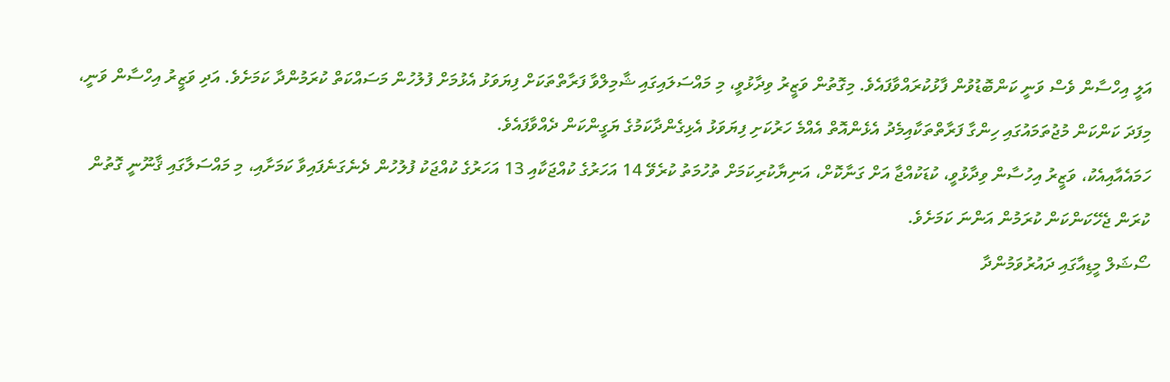އަލީ އިހްސާން ވެސް ވަނީ ކަންބޮޑުވުން ފާޅުކުރައްވާފައެވެ. މިގޮތުން ވަޒީރު ވިދާޅުވީ، މި މައްސަލައިގައި ޝާމިލްވާ ފަރާތްތަކަށް ފިޔަވަޅު އެޅުމަށް ފުލުހުން މަސައްކަތް ކުރަމުންދާ ކަމަށެވެ. އަދި ވަޒީރު އިހްސާން ވަނީ، މިފަދަ ކަންކަން މުޖުތަމައުގައި ހިންގާ ފަރާތްތަކާއިމެދު އެޅެންއޮތް އެއްމެ ހަރުކަށި ފިޔަވަޅު އެޅިގެންދާކަމުގެ ޔަގީންކަން ދެއްވާފައެވެ.
ހަމައެއާއިއެކު، ވަޒީރު އިހުސާން ވިދާޅުވީ، ކުޑަކުއްޖާ އަށް ގަނާކޮށް، އަނިޔާކުރިކަމަށް ތުހުމަތު ކުރެވޭ 14 އަހަރުގެ ކުއްޖަކާއި 13 އަހަރުގެ ކުއްޖަކު ފުލުހުން ދެނެގަނެފައިވާ ކަމަށާއި، މި މައްސަލާގައި ޤާނޫނީ ގޮތުން ކުރަން ޖެހޭކަންކަން ކުރަމުން އަންނަ ކަމަށެވެ.
ސޯޝަލް މީޑިއާގައި ދައުރުވަމުންދާ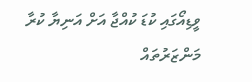ވީޑިއޯގައި ކުޑަ ކުއްޖާ އަށް އަނިޔާ ކުރާ މަންޒަރުތައް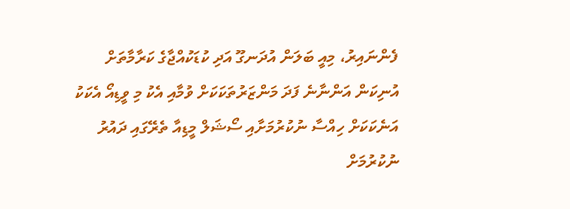ފެންނައިރު، މިއީ ބަލަން އުދަނގޫ އަދި ކުޑަކުއްޖާގެ ކަރާމާތަށް އުނިކަން އަންނާނެ ފަދަ މަންޒަރުތަކަކަށް ވުމާއި އެކު މި ވީޑިއޯ އެކަކު އަނެކަކަށް ހިއްސާ ނުކުރުމަށާއި ސޯޝަލް މީޑިއާ ތެރޭގައި ދައުރު ނުކުރުމަށް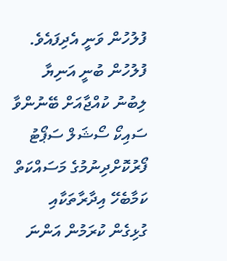ފުލުހުން ވަނީ އެދިފައެވެ.
ފުލުހުން ބުނީ އަނިޔާ ލިބުނު ކުއްޖާއަށް ބޭނުންވާ ސައިކޯ ސޯޝަލް ސަޕޯޓު ފޯރުކޮށްދިނުމުގެ މަސައްކަތް ކަމާބެހޭ އިދާރާތަކާއި ގުޅިގެން ކުރަމުން އަންނަ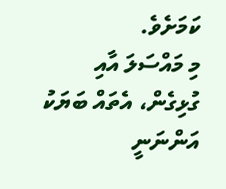ކަމަށެވެ.
މި މައްސަލަ އާއި ގުޅިގެން، އެތައް ބަޔަކު އަންނަނީ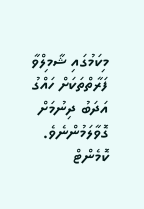މިކަމުގައި ޝާމިލްވާ ފަރާތްތަކަށް ހައްގު އަދަބު ދިނުމަށް ގޮވާލަމުންނެވެ.
ކޮމެންޓް